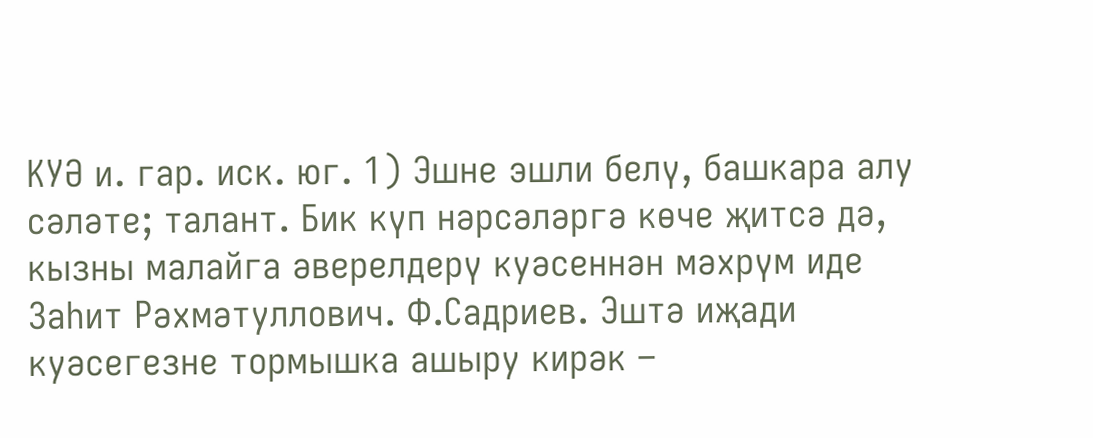КУӘ и. гар. иск. юг. 1) Эшне эшли белү, башкара алу сәләте; талант. Бик күп нәрсәләргә көче җитсә дә, кызны малайга әверелдерү куәсеннән мәхрүм иде Заһит Рәхмәтуллович. Ф.Садриев. Эштә иҗади куәсегезне тормышка ашыру кирәк –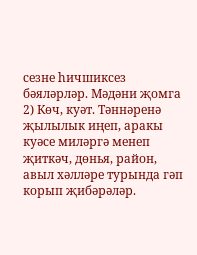сезне һичшиксез бәяләрләр. Мәдәни җомга 2) Көч, куәт. Тәннәренә җылылык иңеп, аракы куәсе миләргә менеп җиткәч, дөнья, район, авыл хәлләре турында гәп корып җибәрәләр.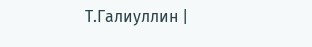Т.Галиуллин |